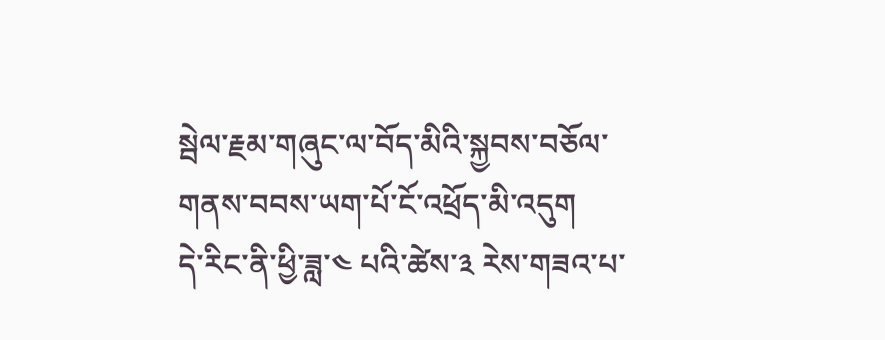སྦེལ་རྗམ་གཞུང་ལ་བོད་མིའི་སྐྱབས་བཅོལ་གནས་བབས་ཡག་པོ་ངོ་འཕྲོད་མི་འདུག
དེ་རིང་ནི་ཕྱི་ཟླ་༤ པའི་ཚེས་༣ རེས་གཟའ་པ་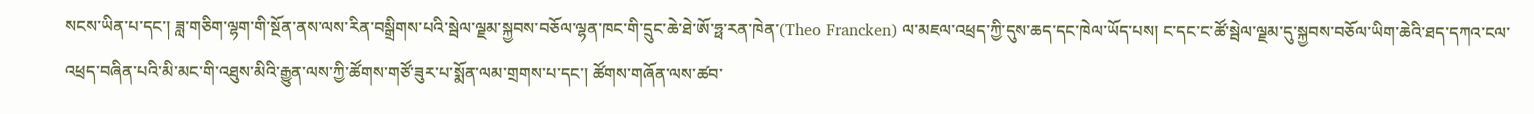སངས་ཡིན་པ་དང་། ཟླ་གཅིག་ལྷག་གི་སྔོན་ནས་ལས་རིན་བསྒྲིགས་པའི་སྦེལ་ལྗམ་སྐྱབས་བཅོལ་ལྷན་ཁང་གི་དྲུང་ཆེ་ཐེ་ཨོ་ཧྥ་རན་ཁེན་(Theo Francken) ལ་མཇལ་འཕྲད་ཀྱི་དུས་ཆད་དང་ཁེལ་ཡོད་པས། ང་དང་ང་ཚོ་སྦེལ་ལྗམ་དུ་སྐྱབས་བཅོལ་ཡིག་ཆེའི་ཐད་དཀའ་ངལ་འཕྲད་བཞིན་པའི་མི་མང་གི་འཐུས་མིའི་རྒྱུན་ལས་ཀྱི་ཚོགས་གཙོ་ཟུར་པ་སྨོན་ལམ་གྲགས་པ་དང་། ཚོགས་གཞོན་ལས་ཚབ་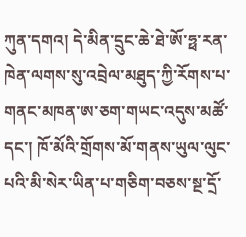ཀུན་དགའ། དེ་མིན་དྲུང་ཆེ་ཐེ་ཨོ་ཧྥ་རན་ཁེན་ལགས་སུ་འབྲེལ་མཐུད་ཀྱི་རོགས་པ་གནང་མཁན་ཨ་ཅག་གཡང་འདུས་མཚོ་དང་། ཁོ་མོའི་གྲོགས་མོ་གནས་ཡུལ་ལུང་པའི་མི་སེར་ཡིན་པ་གཅིག་བཅས་སྔ་དྲོ་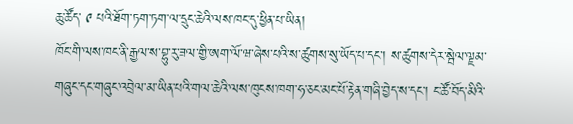ཆུ་ཚོད་ ༩ པའི་ཐོག་ཏག་ཏག་ལ་དྲུང་ཆེའི་ལས་ཁང་དུ་ཕྱིན་པ་ཡིན།
ཁོང་གི་ལས་ཁང་ནི་རྒྱལ་ས་བྷུ་རུ་ཟལ་གྱི་ཨག་ལོ་ཝ་ཞེས་པའི་ས་ཚུགས་སུ་ཡོད་པ་དང་། ས་ཚུགས་དེར་སྦེལ་ལྗམ་གཞུང་དང་གཞུང་འབྲེལ་མ་ཡིན་པའི་གལ་ཆེའི་ལས་ཁུངས་ཁག་ཧ་ཅང་མང་པོ་རྟེན་གཞི་བྱེད་ས་དང་། ང་ཚོ་བོད་མིའི་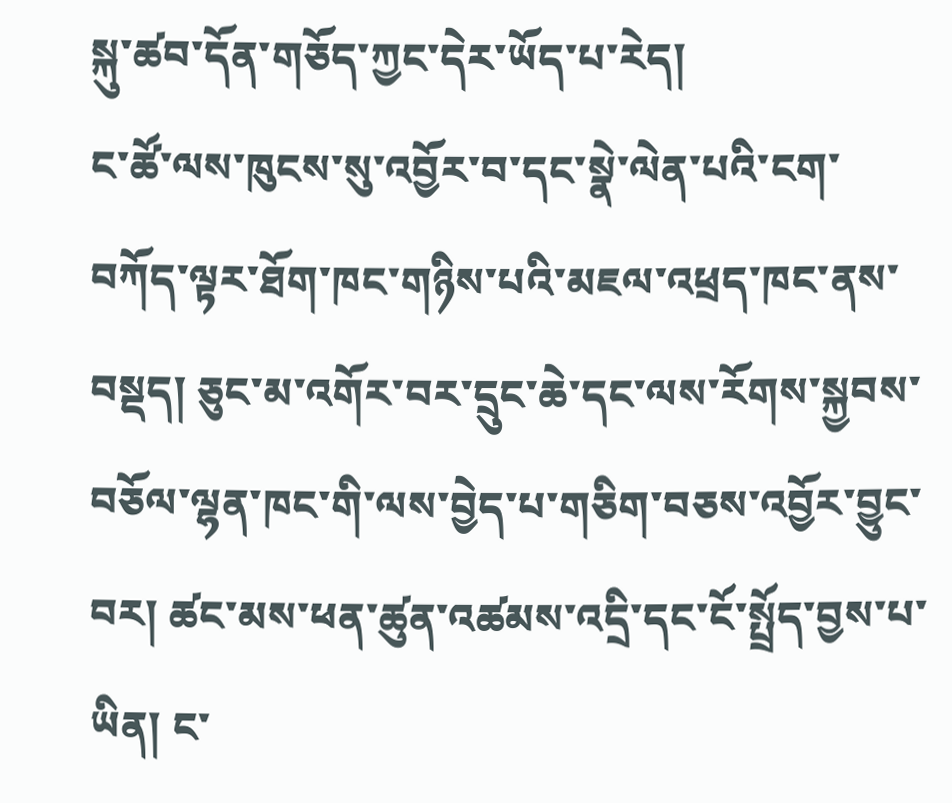སྐུ་ཚབ་དོན་གཅོད་ཀྱང་དེར་ཡོད་པ་རེད།
ང་ཚོ་ལས་ཁུངས་སུ་འབྱོར་བ་དང་སྣེ་ལེན་པའི་ངག་བཀོད་ལྟར་ཐོག་ཁང་གཉིས་པའི་མཇལ་འཕྲད་ཁང་ནས་བསྡད། ཅུང་མ་འགོར་བར་དྲུང་ཆེ་དང་ལས་རོགས་སྐྱབས་བཅོལ་ལྷན་ཁང་གི་ལས་བྱེད་པ་གཅིག་བཅས་འབྱོར་བྱུང་བར། ཚང་མས་ཕན་ཚུན་འཚམས་འདྲི་དང་ངོ་སྤྲོད་བྱས་པ་ཡིན། ང་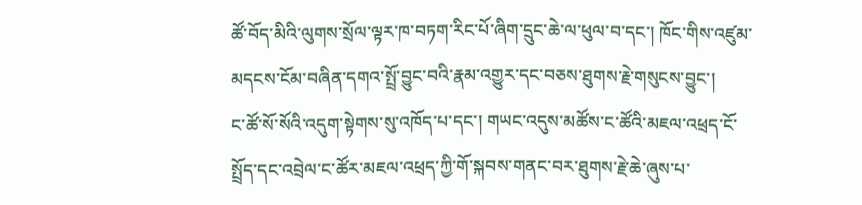ཚོ་བོད་མིའི་ལུགས་སྲོལ་ལྟར་ཁ་བཏག་རིང་པོ་ཞིག་དྲུང་ཆེ་ལ་ཕུལ་བ་དང་། ཁོང་གིས་འཛུམ་མདངས་ངོམ་བཞིན་དགའ་སྤྲོ་བྱུང་བའི་རྣམ་འགྱུར་དང་བཅས་ཐུགས་རྗེ་གསུངས་བྱུང་།
ང་ཚོ་སོ་སོའི་འདུག་སྟེགས་སུ་འཁོད་པ་དང་། གཡང་འདུས་མཚོས་ང་ཚོའི་མཇལ་འཕྲད་ངོ་སྤྲོད་དང་འབྲེལ་ང་ཚོར་མཇལ་འཕྲད་ཀྱི་གོ་སྐབས་གནང་བར་ཐུགས་རྗེ་ཆེ་ཞུས་པ་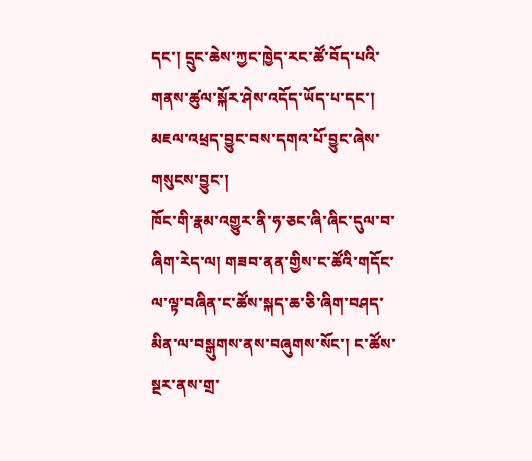དང་། དྲུང་ཆེས་ཀྱང་ཁྱེད་རང་ཚོ་བོད་པའི་གནས་ཚུལ་སྐོར་ཤེས་འདོད་ཡོད་པ་དང་། མཇལ་འཕྲད་བྱུང་བས་དགའ་པོ་བྱུང་ཞེས་གསུངས་བྱུང་།
ཁོང་གི་རྣམ་འགྱུར་ནི་ཧ་ཅང་ཞི་ཞིང་དུལ་བ་ཞིག་རེད་ལ། གཟབ་ནན་གྱིས་ང་ཚོའི་གདོང་ལ་ལྟ་བཞིན་ང་ཚོས་སྐད་ཆ་ཅི་ཞིག་བཤད་མིན་ལ་བསྒུགས་ནས་བཞུགས་སོང་། ང་ཚོས་སྔར་ནས་གྲ་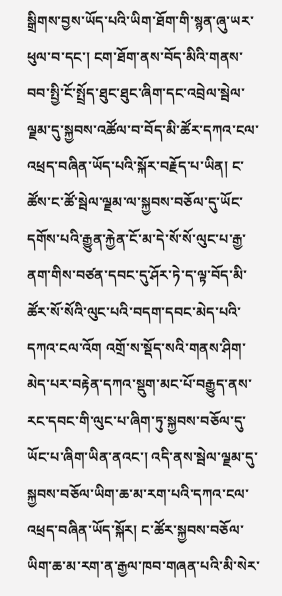སྒྲིགས་བྱས་ཡོད་པའི་ཡིག་ཐོག་གི་སྙན་ཞུ་ཡར་ཕུལ་བ་དང་། ངག་ཐོག་ནས་བོད་མིའི་གནས་བབ་སྤྱི་ངོ་སྤྲོད་ཐུང་ཐུང་ཞིག་དང་འབྲེལ་སྦེལ་ལྗམ་དུ་སྐྱབས་འཚོལ་བ་བོད་མི་ཚོར་དཀའ་ངལ་འཕྲད་བཞིན་ཡོད་པའི་སྐོར་བརྗོད་པ་ཡིན། ང་ཚོས་ང་ཚོ་སྦེལ་ལྗམ་ལ་སྐྱབས་བཅོལ་དུ་ཡོང་དགོས་པའི་རྒྱུན་རྐྱེན་ངོ་མ་དེ་སོ་སོ་ལུང་པ་རྒྱ་ནག་གིས་བཙན་དབང་དུ་ཤོར་ཏེ་ད་ལྟ་བོད་མི་ཚོར་སོ་སོའི་ལུང་པའི་བདག་དབང་མེད་པའི་དཀའ་ངལ་འོག འགྲོ་ས་སྡོད་སའི་གནས་ཤིག་མེད་པར་བརྟེན་དཀའ་སྡུག་མང་པོ་བརྒྱུད་ནས་རང་དབང་གི་ལུང་པ་ཞིག་ཏུ་སྐྱབས་བཅོལ་དུ་ཡོང་པ་ཞིག་ཡིན་ནའང་། འདི་ནས་སྦེལ་ལྗམ་དུ་སྐྱབས་བཅོལ་ཡིག་ཆ་མ་རག་པའི་དཀའ་ངལ་འཕྲད་བཞིན་ཡོད་སྐོར། ང་ཚོར་སྐྱབས་བཅོལ་ཡིག་ཆ་མ་རག་ན་རྒྱལ་ཁབ་གཞན་པའི་མི་སེར་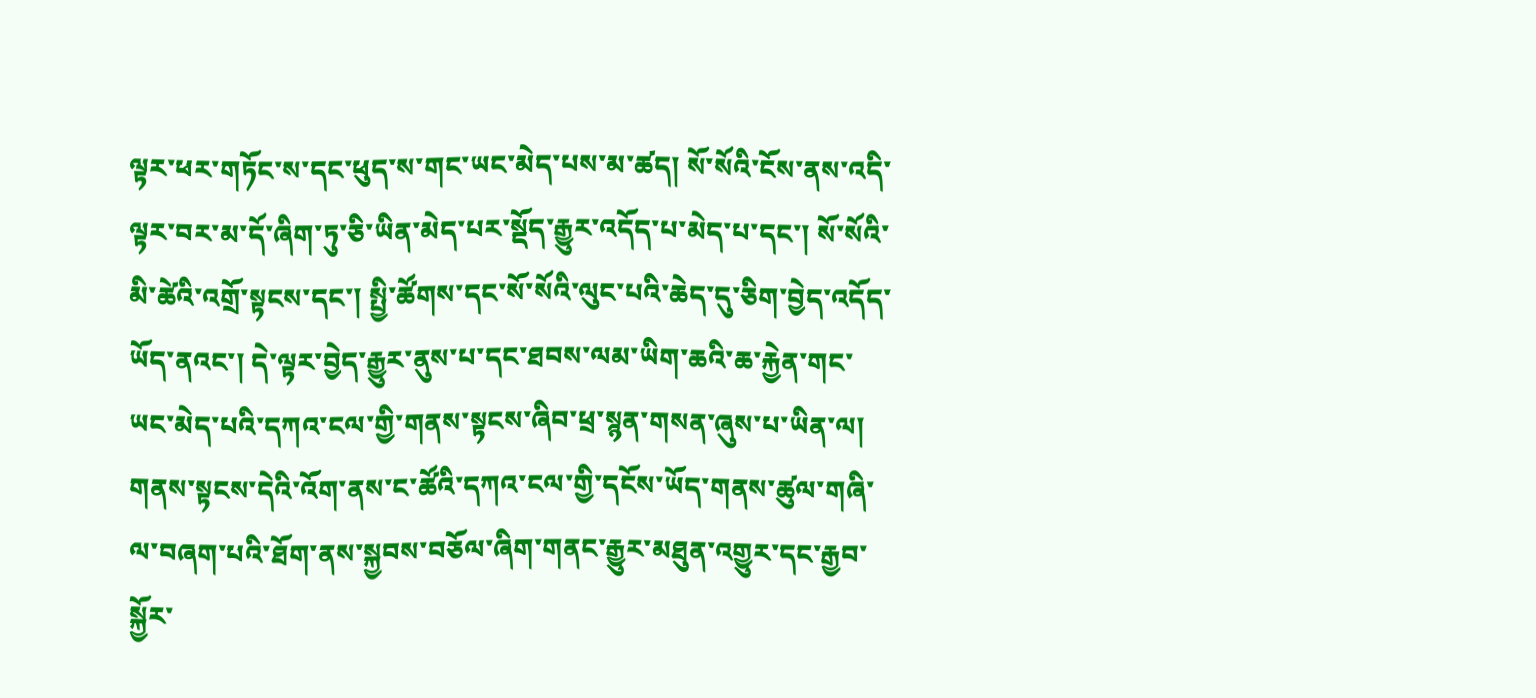ལྟར་ཕར་གཏོང་ས་དང་ཕུད་ས་གང་ཡང་མེད་པས་མ་ཚད། སོ་སོའི་ངོས་ནས་འདི་ལྟར་བར་མ་དོ་ཞིག་ཏུ་ཅི་ཡིན་མེད་པར་སྡོད་རྒྱུར་འདོད་པ་མེད་པ་དང་། སོ་སོའི་མི་ཚེའི་འགྲོ་སྟངས་དང་། སྤྱི་ཚོགས་དང་སོ་སོའི་ལུང་པའི་ཆེད་དུ་ཅིག་བྱེད་འདོད་ཡོད་ནའང་། དེ་ལྟར་བྱེད་རྒྱུར་ནུས་པ་དང་ཐབས་ལམ་ཡིག་ཆའི་ཆ་རྐྱེན་གང་ཡང་མེད་པའི་དཀའ་ངལ་གྱི་གནས་སྟངས་ཞིབ་ཕྲ་སྙན་གསན་ཞུས་པ་ཡིན་ལ། གནས་སྟངས་དེའི་འོག་ནས་ང་ཚོའི་དཀའ་ངལ་གྱི་དངོས་ཡོད་གནས་ཚུལ་གཞི་ལ་བཞག་པའི་ཐོག་ནས་སྐྱབས་བཅོལ་ཞིག་གནང་རྒྱུར་མཐུན་འགྱུར་དང་རྒྱབ་སྐྱོར་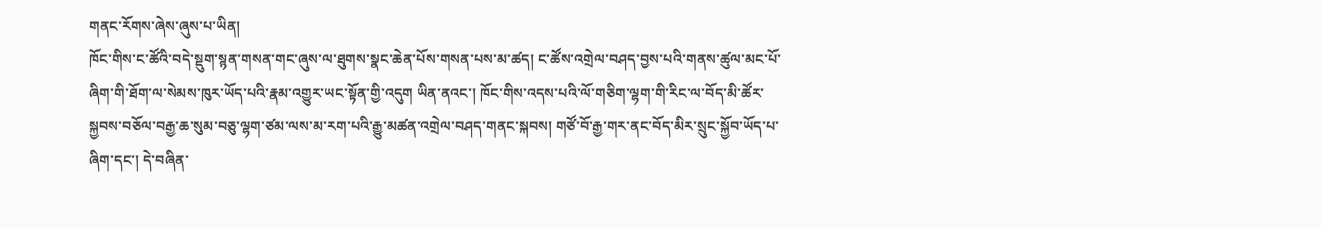གནང་རོགས་ཞེས་ཞུས་པ་ཡིན།
ཁོང་གིས་ང་ཚོའི་བདེ་སྡུག་སྙན་གསན་གང་ཞུས་ལ་ཐུགས་སྣང་ཆེན་པོས་གསན་པས་མ་ཚད། ང་ཚོས་འགྲེལ་བཤད་བྱས་པའི་གནས་ཚུལ་མང་པོ་ཞིག་གི་ཐོག་ལ་སེམས་ཁུར་ཡོད་པའི་རྣམ་འགྱུར་ཡང་སྟོན་གྱི་འདུག ཡིན་ནའང་། ཁོང་གིས་འདས་པའི་ལོ་གཅིག་ལྷག་གི་རིང་ལ་བོད་མི་ཚོར་སྐྱབས་བཅོལ་བརྒྱ་ཆ་སུམ་བཅུ་ལྷག་ཙམ་ལས་མ་རག་པའི་རྒྱུ་མཚན་འགྲེལ་བཤད་གནང་སྐབས། གཙོ་བོ་རྒྱ་གར་ནང་བོད་མིར་སྲུང་སྐྱོབ་ཡོད་པ་ཞིག་དང་། དེ་བཞིན་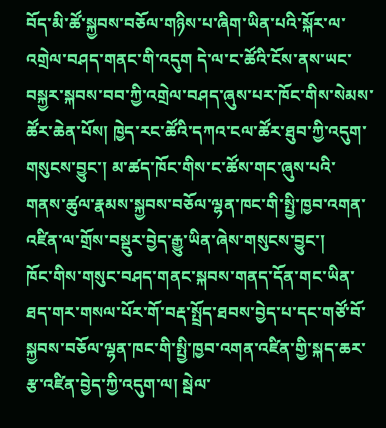བོད་མི་ཚོ་སྐྱབས་བཅོལ་གཉིས་པ་ཞིག་ཡིན་པའི་སྐོར་ལ་འགྲེལ་བཤད་གནང་གི་འདུག དེ་ལ་ང་ཚོའི་ངོས་ནས་ཡང་བསྐྱར་སྐབས་བབ་ཀྱི་འགྲེལ་བཤད་ཞུས་པར་ཁོང་གིས་སེམས་ཚོར་ཆེན་པོས། ཁྱེད་རང་ཚོའི་དཀའ་ངལ་ཚོར་ཐུབ་ཀྱི་འདུག་གསུངས་བྱུང་། མ་ཚད་ཁོང་གིས་ང་ཚོས་གང་ཞུས་པའི་གནས་ཚུལ་རྣམས་སྐྱབས་བཅོལ་ལྷན་ཁང་གི་སྤྱི་ཁྱབ་འགན་འཛིན་ལ་གྲོས་བསྡུར་བྱེད་རྒྱུ་ཡིན་ཞེས་གསུངས་བྱུང་།
ཁོང་གིས་གསུང་བཤད་གནང་སྐབས་གནད་དོན་གང་ཡིན་ཐད་གར་གསལ་པོར་གོ་བརྡ་སྤྲོད་ཐབས་བྱེད་པ་དང་གཙོ་བོ་སྐྱབས་བཅོལ་ལྷན་ཁང་གི་སྤྱི་ཁྱབ་འགན་འཛིན་གྱི་སྐད་ཆར་རྩ་འཛིན་བྱེད་ཀྱི་འདུག་ལ། སྦེལ་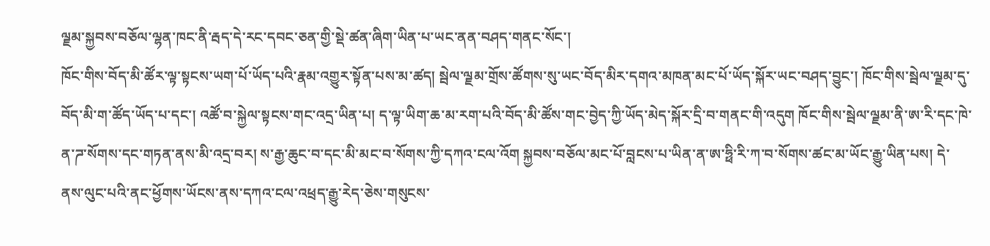ལྗམ་སྐྱབས་བཅོལ་ལྷན་ཁང་ནི་རྦད་དེ་རང་དབང་ཅན་གྱི་སྡེ་ཚན་ཞིག་ཡིན་པ་ཡང་ནན་བཤད་གནང་སོང་།
ཁོང་གིས་བོད་མི་ཚོར་ལྟ་སྟངས་ཡག་པོ་ཡོད་པའི་རྣམ་འགྱུར་སྟོན་པས་མ་ཚད། སྦེལ་ལྗམ་གྲོས་ཚོགས་སུ་ཡང་བོད་མིར་དགའ་མཁན་མང་པོ་ཡོད་སྐོར་ཡང་བཤད་བྱུང་། ཁོང་གིས་སྦེལ་ལྗམ་དུ་བོད་མི་ག་ཚོད་ཡོད་པ་དང་། འཚོ་བ་སྐྱེལ་སྟངས་གང་འདྲ་ཡིན་པ། ད་ལྟ་ཡིག་ཆ་མ་རག་པའི་བོད་མི་ཚོས་གང་བྱེད་ཀྱི་ཡོད་མེད་སྐོར་དྲི་བ་གནང་གི་འདུག ཁོང་གིས་སྦེལ་ལྗམ་ནི་ཨ་རི་དང་ཁེ་ན་ཌ་སོགས་དང་གཏན་ནས་མི་འདྲ་བར། ས་རྒྱ་ཆུང་བ་དང་མི་མང་བ་སོགས་ཀྱི་དཀའ་ངལ་འོག སྐྱབས་བཅོལ་མང་པོ་བླངས་པ་ཡིན་ན་ཨ་ཧྥི་རི་ཀ་བ་སོགས་ཚང་མ་ཡོང་རྒྱུ་ཡིན་པས། དེ་ནས་ལུང་པའི་ནང་ཕྱོགས་ཡོངས་ནས་དཀའ་ངལ་འཕྲད་རྒྱུ་རེད་ཅེས་གསུངས་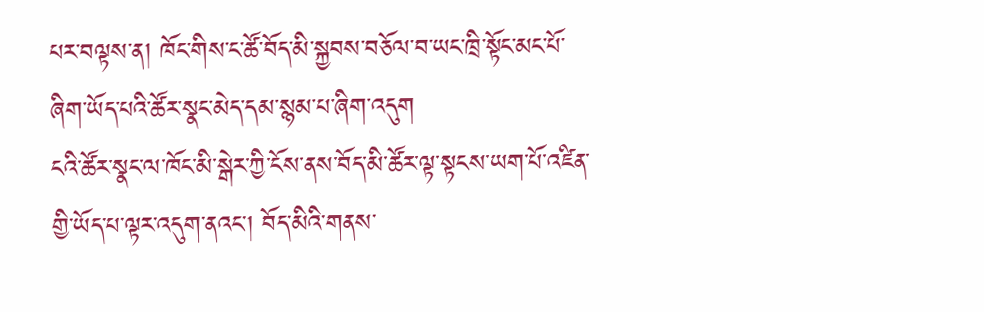པར་བལྟས་ན། ཁོང་གིས་ང་ཚོ་བོད་མི་སྐྱབས་བཅོལ་བ་ཡང་ཁྲི་སྟོང་མང་པོ་ཞིག་ཡོད་པའི་ཚོར་སྣང་མེད་དམ་སྙམ་པ་ཞིག་འདུག
ངའི་ཚོར་སྣང་ལ་ཁོང་མི་སྒེར་ཀྱི་ངོས་ནས་བོད་མི་ཚོར་ལྟ་སྟངས་ཡག་པོ་འཛིན་གྱི་ཡོད་པ་ལྟར་འདུག་ནའང་། བོད་མིའི་གནས་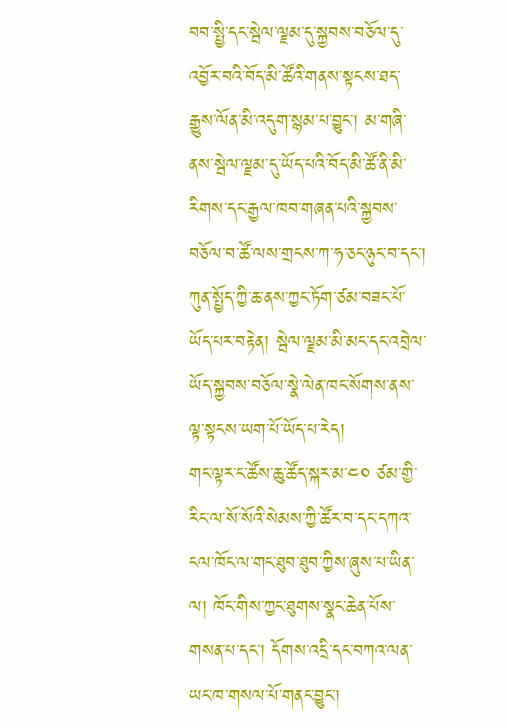བབ་སྤྱི་དང་སྦེལ་ལྗམ་དུ་སྐྱབས་བཅོལ་དུ་འབྱོར་བའི་བོད་མི་ཚོའི་གནས་སྟངས་ཐད་རྒྱུས་ལོན་མི་འདུག་སྙམ་པ་བྱུང་། མ་གཞི་ནས་སྦེལ་ལྗམ་དུ་ཡོད་པའི་བོད་མི་ཚོ་ནི་མི་རིགས་དང་རྒྱལ་ཁབ་གཞན་པའི་སྐྱབས་བཅོལ་བ་ཚོ་ལས་གྲངས་ཀ་ཧ་ཅང་ཉུང་བ་དང་། ཀུན་སྤྱོད་ཀྱི་ཆ་ནས་ཀྱང་ཏོག་ཙམ་བཟང་པོ་ཡོད་པར་བརྟེན། སྦེལ་ལྗམ་མི་མང་དང་འབྲེལ་ཡོད་སྐྱབས་བཅོལ་སྣེ་ལེན་ཁང་སོགས་ནས་ལྟ་སྟངས་ཡག་པོ་ཡོད་པ་རེད།
གང་ལྟར་ང་ཚོས་ཆུ་ཚོད་སྐར་མ་༤༠ ཙམ་གྱི་རིང་ལ་སོ་སོའི་སེམས་ཀྱི་ཚོར་བ་དང་དཀའ་ངལ་ཁོང་ལ་གང་ཐུབ་ཐུབ་ཀྱིས་ཞུས་པ་ཡིན་ལ། ཁོང་གིས་ཀྱང་ཐུགས་སྣང་ཆེན་པོས་གསན་པ་དང་། དོགས་འདྲི་དང་བཀའ་ལན་ཡང་ཁ་གསལ་པོ་གནང་བྱུང་།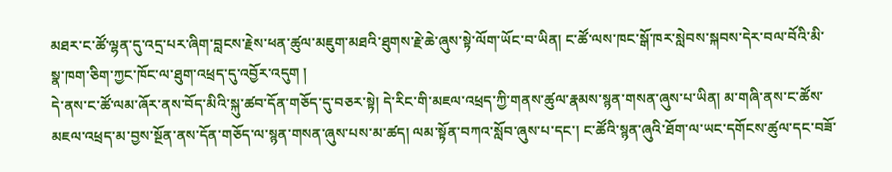མཐར་ང་ཚོ་ལྷན་དུ་འདྲ་པར་ཞིག་བླངས་རྗེས་ཕན་ཚུལ་མཇུག་མཐའི་ཐུགས་རྗེ་ཆེ་ཞུས་སྟེ་ལོག་ཡོང་བ་ཡིན། ང་ཚོ་ལས་ཁང་སྒོ་ཁར་སླེབས་སྐབས་དེར་བལ་བོའི་མི་སྣ་ཁག་ཅིག་ཀྱང་ཁོང་ལ་ཐུག་འཕྲད་དུ་འབྱོར་འདུག །
དེ་ནས་ང་ཚོ་ལམ་ཞོར་ནས་བོད་མིའི་སྐུ་ཚབ་དོན་གཅོད་དུ་བཅར་སྟེ། དེ་རིང་གི་མཇལ་འཕྲད་ཀྱི་གནས་ཚུལ་རྣམས་སྙན་གསན་ཞུས་པ་ཡིན། མ་གཞི་ནས་ང་ཚོས་མཇལ་འཕྲད་མ་བྱས་སྔོན་ནས་དོན་གཅོད་ལ་སྙན་གསན་ཞུས་པས་མ་ཚད། ལམ་སྟོན་བཀའ་སློབ་ཞུས་པ་དང་། ང་ཚོའི་སྙན་ཞུའི་ཐོག་ལ་ཡང་དགོངས་ཚུལ་དང་བཟོ་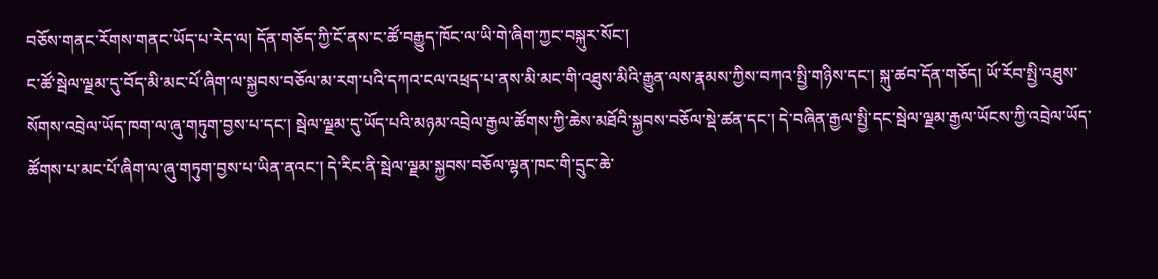བཅོས་གནང་རོགས་གནང་ཡོད་པ་རེད་ལ། དོན་གཅོད་ཀྱི་ངོ་ནས་ང་ཚོ་བརྒྱུད་ཁོང་ལ་ཡི་གེ་ཞིག་ཀྱང་བསྐུར་སོང་།
ང་ཚོ་སྦེལ་ལྗམ་དུ་བོད་མི་མང་པོ་ཞིག་ལ་སྐྱབས་བཅོལ་མ་རག་པའི་དཀའ་ངལ་འཕྲད་པ་ནས་མི་མང་གི་འཐུས་མིའི་རྒྱུན་ལས་རྣམས་ཀྱིས་བཀའ་སྤྱི་གཉིས་དང་། སྐུ་ཚབ་དོན་གཅོད། ཡོ་རོབ་སྤྱི་འཐུས་སོགས་འབྲེལ་ཡོད་ཁག་ལ་ཞུ་གཏུག་བྱས་པ་དང་། སྦེལ་ལྗམ་དུ་ཡོད་པའི་མཉམ་འབྲེལ་རྒྱལ་ཚོགས་ཀྱི་ཆེས་མཐོའི་སྐྱབས་བཅོལ་སྡེ་ཚན་དང་། དེ་བཞིན་རྒྱལ་སྤྱི་དང་སྦེལ་ལྗམ་རྒྱལ་ཡོངས་ཀྱི་འབྲེལ་ཡོད་ཚོགས་པ་མང་པོ་ཞིག་ལ་ཞུ་གཏུག་བྱས་པ་ཡིན་ནའང་། དེ་རིང་ནི་སྦེལ་ལྗམ་སྐྱབས་བཅོལ་ལྷན་ཁང་གི་དྲུང་ཆེ་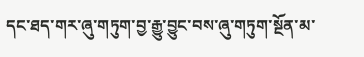དང་ཐད་གར་ཞུ་གཏུག་བྱ་རྒྱུ་བྱུང་བས་ཞུ་གཏུག་སྔོན་མ་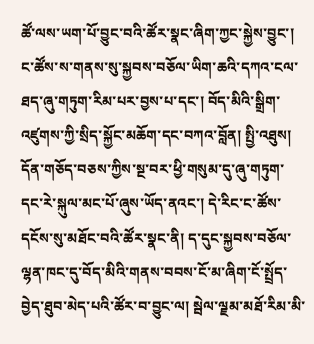ཚོ་ལས་ཡག་པོ་བྱུང་བའི་ཚོར་སྣང་ཞིག་ཀྱང་སྐྱེས་བྱུང་།
ང་ཚོས་ས་གནས་སུ་སྐྱབས་བཅོལ་ཡིག་ཆའི་དཀའ་ངལ་ཐད་ཞུ་གཏུག་རིམ་པར་བྱས་པ་དང་། བོད་མིའི་སྒྲིག་འཛུགས་ཀྱི་སྲིད་སྐྱོང་མཆོག་དང་བཀའ་བློན། སྤྱི་འཐུས། དོན་གཅོད་བཅས་ཀྱིས་སྔ་བར་ཕྱི་གསུམ་དུ་ཞུ་གཏུག་དང་རེ་སྐུལ་མང་པོ་ཞུས་ཡོད་ནའང་། དེ་རིང་ང་ཚོས་དངོས་སུ་མཐོང་བའི་ཚོར་སྣང་ནི། ད་དུང་སྐྱབས་བཅོལ་ལྷན་ཁང་དུ་བོད་མིའི་གནས་བབས་ངོ་མ་ཞིག་ངོ་སྤྲོད་བྱེད་ཐུབ་མེད་པའི་ཚོར་བ་བྱུང་ལ། སྦེལ་ལྗམ་མཐོ་རིམ་མི་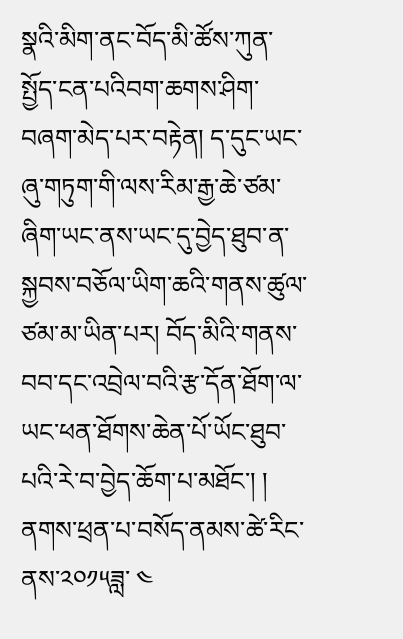སྣའི་མིག་ནང་བོད་མི་ཚོས་ཀུན་སྤྱོད་ངན་པའིབག་ཆགས་ཤིག་བཞག་མེད་པར་བརྟེན། ད་དུང་ཡང་ཞུ་གཏུག་གི་ལས་རིམ་རྒྱ་ཆེ་ཙམ་ཞིག་ཡང་ནས་ཡང་དུ་བྱེད་ཐུབ་ན་སྐྱབས་བཅོལ་ཡིག་ཆའི་གནས་ཚུལ་ཙམ་མ་ཡིན་པར། བོད་མིའི་གནས་བབ་དང་འབྲེལ་བའི་རྩ་དོན་ཐོག་ལ་ཡང་ཕན་ཐོགས་ཆེན་པོ་ཡོང་ཐུབ་པའི་རེ་བ་བྱེད་ཆོག་པ་མཐོང་། །
ནགས་ཕྲན་པ་བསོད་ནམས་ཚེ་རིང་ནས་༢༠༡༥ཟླ་ ༤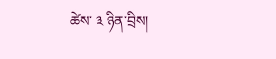ཚེས་ ༣ ཉིན་བྲིས།